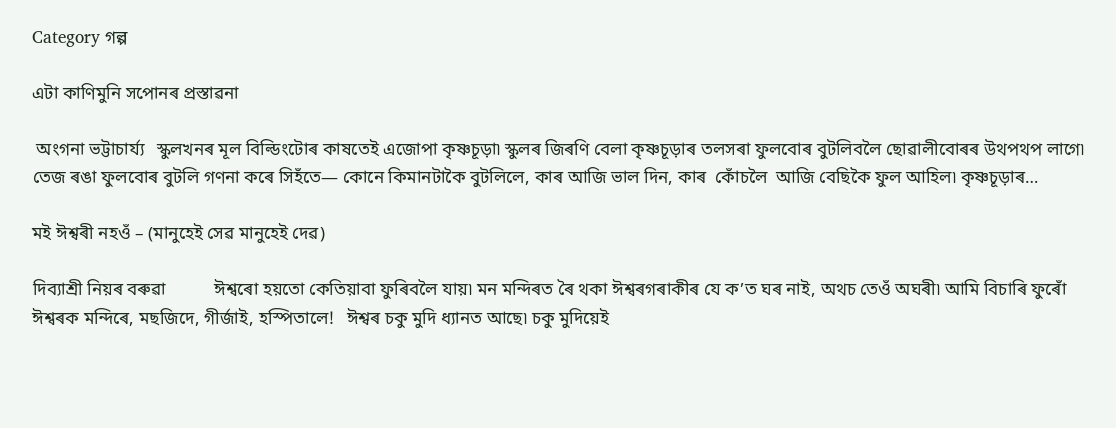Category গল্প

এটা কাণিমুনি সপোনৰ প্ৰস্তাৱনা

 অংগনা ভট্টাচাৰ্য্য   স্কুলখনৰ মূল বিল্ডিংটোৰ কাষতেই এজোপা কৃষ্ণচূড়া৷ স্কুলৰ জিৰণি বেলা কৃষ্ণচূড়াৰ তলসৰা ফুলবোৰ বুটলিবলৈ ছোৱালীবোৰৰ উথপথপ লাগে৷ তেজ ৰঙা ফুলবোৰ বুটলি গণনা কৰে সিহঁতে— কোনে কিমানটাকৈ বুটলিলে, কাৰ আজি ভাল দিন, কাৰ  কোঁচলৈ  আজি বেছিকৈ ফুল আহিল৷ কৃষ্ণচূড়াৰ…

মই ঈশ্বৰী নহওঁ – (মানুহেই সেৱ মানুহেই দেৱ)

দিব্যাশ্ৰী নিয়ৰ বৰুৱা           ঈশ্বৰো হয়তো কেতিয়াবা ফুৰিবলৈ যায়৷ মন মন্দিৰত ৰৈ থকা ঈশ্বৰগৰাকীৰ যে ক’ত ঘৰ নাই, অথচ তেওঁ অঘৰী৷ আমি বিচাৰি ফুৰোঁ ঈশ্বৰক মন্দিৰে, মছজিদে, গীৰ্জাই, হস্পিতালে!   ঈশ্বৰ চকু মুদি ধ্যানত আছে৷ চকু মুদিয়েই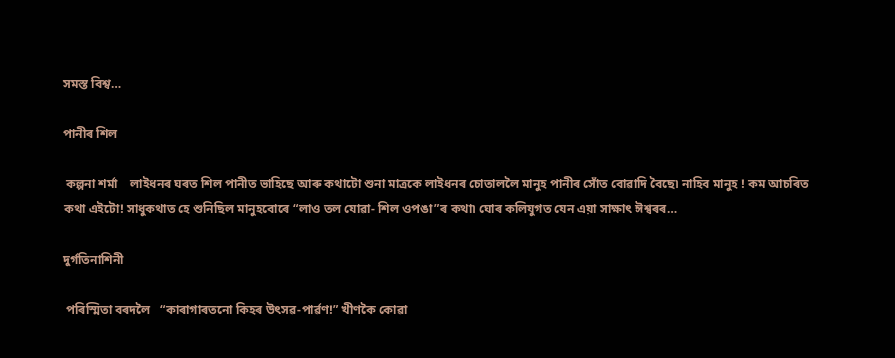সমস্ত বিশ্ব…

পানীৰ শিল

 কল্পনা শৰ্মা    লাইধনৰ ঘৰত শিল পানীত ভাহিছে আৰু কথাটো শুনা মাত্রকে লাইধনৰ চোতাললৈ মানুহ পানীৰ সোঁত বোৱাদি বৈছে৷ নাহিব মানুহ ! কম আচৰিত কথা এইটো! সাধুকথাত হে শুনিছিল মানুহবোৰে “লাও তল যোৱা- শিল ওপঙা”ৰ কথা৷ ঘোৰ কলিযুগত যেন এয়া সাক্ষাৎ ঈশ্বৰৰ…

দুৰ্গতিনাশিনী

 পৰিস্মিতা বৰদলৈ   “কাৰাগাৰতনো কিহৰ উৎসৱ-পাৰ্ৱণ!” খীণকৈ কোৱা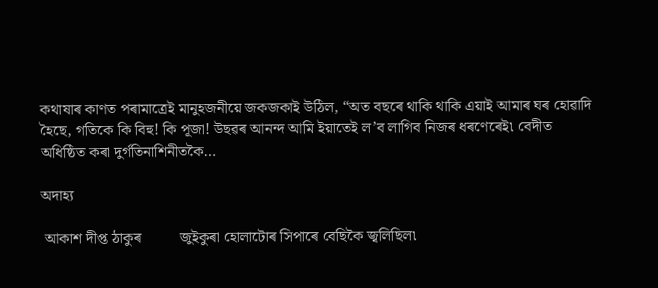কথাষাৰ কাণত পৰামাত্ৰেই মানুহজনীয়ে জকজকাই উঠিল, “অত বছৰে থাকি থাকি এয়াই আমাৰ ঘৰ হোৱাদি হৈছে, গতিকে কি বিহু! কি পূজা! উছৱৰ আনন্দ আমি ইয়াতেই ল’ব লাগিব নিজৰ ধৰণেৰেই৷ বেদীত অধিষ্ঠিত কৰা দুৰ্গতিনাশিনীতকৈ…

অদাহ্য

 আকাশ দীপ্ত ঠাকুৰ          জুইকুৰা হোলাটোৰ সিপাৰে বেছিকৈ জ্বলিছিল৷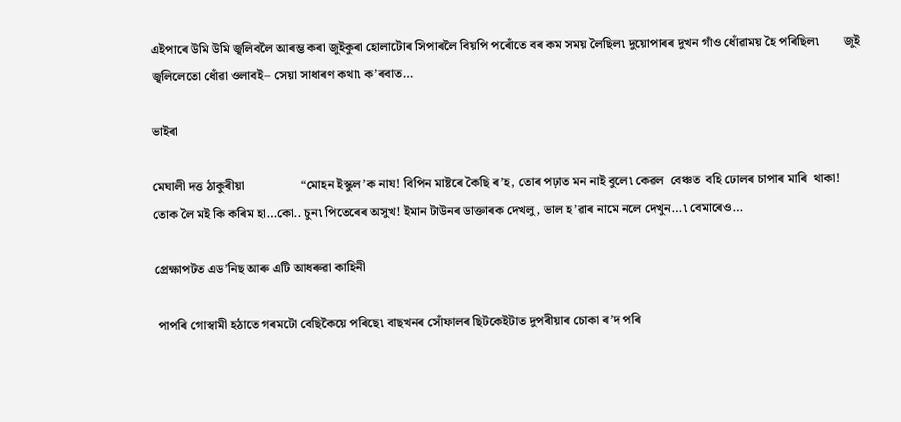এইপাৰে উমি উমি জ্বলিবলৈ আৰম্ভ কৰা জুইকুৰা হোলাটোৰ সিপাৰলৈ বিয়পি পৰোঁতে বৰ কম সময় লৈছিল৷ দুয়োপাৰৰ দুখন গাঁও ধোঁৱাময় হৈ পৰিছিল৷        জুই জ্বলিলেতো ধোঁৱা ওলাবই– সেয়া সাধাৰণ কথা৷ ক’ৰবাত…

ভাইৰা

মেঘালী দত্ত ঠাকুৰীয়া                  “মোহন ইস্কুল’ক নায! বিপিন মাষ্টৰে কৈছি ৰ’হ, তোৰ পঢ়াত মন নাই বুলে৷ কেৱল  বেঞ্চত  বহি ঢোলৰ চাপাৰ মাৰি  থাকা!  তোক লৈ মই কি কৰিম হা…কো.. চুন৷ পিতেৰেৰ অসুখ! ইমান টাউনৰ ডাক্তাৰক দেখলু, ভাল হ’ৱাৰ নামে নলে দেখুন…৷ বেমাৰেও…

প্ৰেক্ষাপটত এড’নিছ আৰু এটি আধৰুৱা কাহিনী

 পাপৰি গোস্বামী হঠাতে গৰমটো বেছিকৈয়ে পৰিছে৷ বাছখনৰ সোঁফালৰ ছিটকেইটাত দুপৰীয়াৰ চোকা ৰ’দ পৰি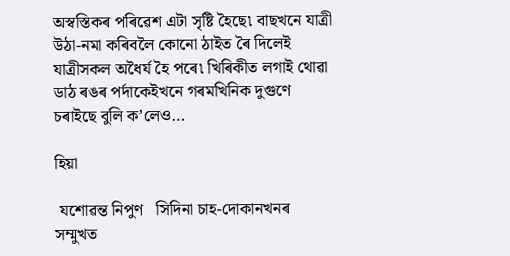অস্বস্তিকৰ পৰিৱেশ এটা সৃষ্টি হৈছে৷ বাছখনে যাত্ৰী উঠা-নমা কৰিবলৈ কোনো ঠাইত ৰৈ দিলেই যাত্ৰীসকল অধৈৰ্য হৈ পৰে৷ খিৰিকীত লগাই থোৱা ডাঠ ৰঙৰ পৰ্দাকেইখনে গৰমখিনিক দুগুণে চৰাইছে বুলি ক’লেও…

হিয়া

 যশোৱন্ত নিপুণ   সিদিনা চাহ-দোকানখনৰ সম্মুখত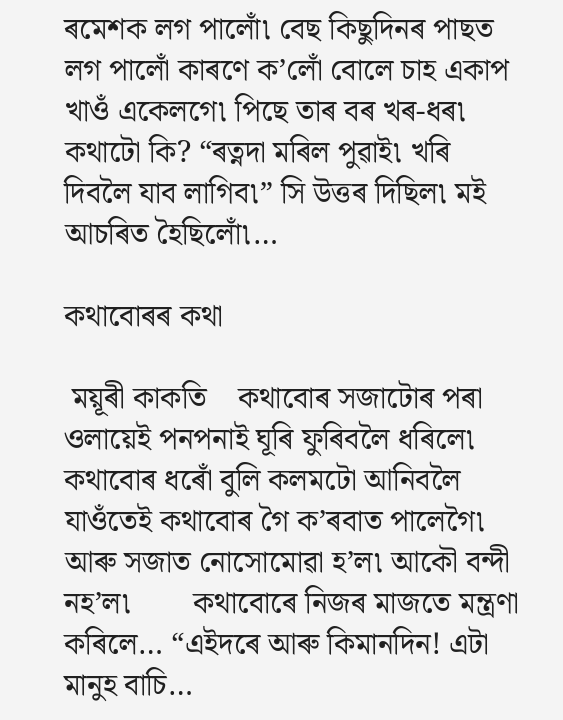ৰমেশক লগ পালোঁ৷ বেছ কিছুদিনৰ পাছত লগ পালোঁ কাৰণে ক’লোঁ বোলে চাহ একাপ‌ খাওঁ একেলগে৷ পিছে তাৰ বৰ খৰ-ধৰ৷ কথাটো কি? “ৰত্নদা মৰিল পুৱাই৷ খৰি দিবলৈ যাব লাগিব৷” সি উত্তৰ দিছিল৷ মই আচৰিত হৈছিলোঁ৷…

কথাবোৰৰ কথা

 ময়ূৰী কাকতি    কথাবোৰ সজাটোৰ পৰা ওলায়েই পনপনাই ঘূৰি ফুৰিবলৈ ধৰিলে৷ কথাবোৰ ধৰোঁ বুলি কলমটো আনিবলৈ যাওঁতেই কথাবোৰ গৈ ক’ৰবাত পালেগৈ৷ আৰু সজাত নোসোমোৱা হ’ল৷ আকৌ বন্দী নহ’ল৷        কথাবোৰে নিজৰ মাজতে মন্ত্ৰণা কৰিলে… “এইদৰে আৰু কিমানদিন! এটা মানুহ বাচি…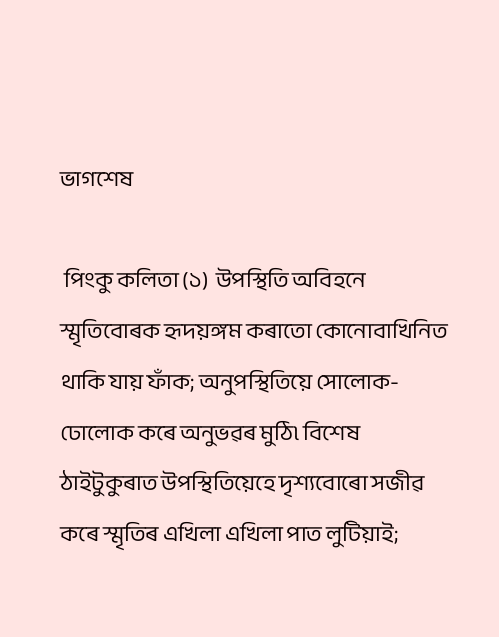ভাগশেষ

 পিংকু কলিতা (১)  উপস্থিতি অবিহনে স্মৃতিবোৰক হৃদয়ঙ্গম কৰাতো কোনোবাখিনিত থাকি যায় ফাঁক; অনুপস্থিতিয়ে সোলোক-ঢোলোক কৰে অনুভৱৰ মুঠি৷ বিশেষ ঠাইটুকুৰাত উপস্থিতিয়েহে দৃশ্যবোৰো সজীৱ কৰে স্মৃতিৰ এখিলা এখিলা পাত লুটিয়াই;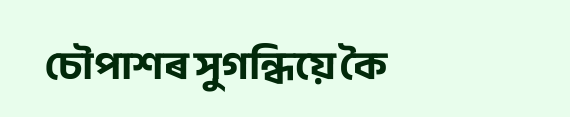চৌপাশৰ সুগন্ধিয়ে কৈ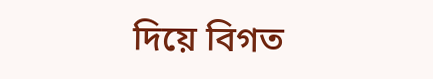দিয়ে বিগত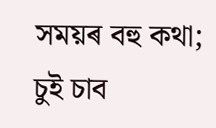সময়ৰ বহু কথা; চুই চাব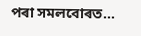পৰা সমলবোৰত…